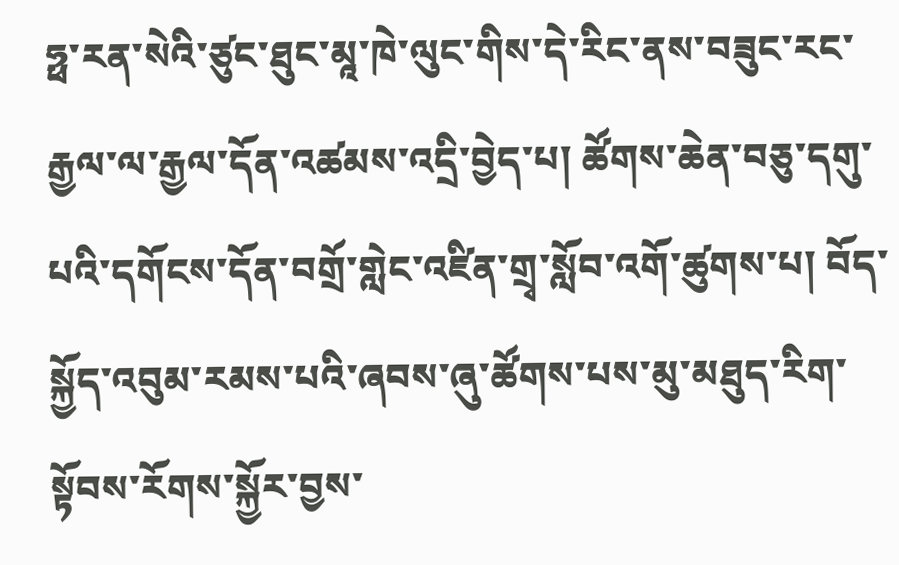ཧྥ་རན་སེའི་ཙུང་ཐུང་མཱ་ཁེ་ལུང་གིས་དེ་རིང་ནས་བཟུང་རང་རྒྱལ་ལ་རྒྱལ་དོན་འཚམས་འདྲི་བྱེད་པ། ཚོགས་ཆེན་བཅུ་དགུ་པའི་དགོངས་དོན་བགྲོ་གླེང་འཛིན་གྲྭ་སློབ་འགོ་ཚུགས་པ། བོད་སྐྱོད་འབུམ་རམས་པའི་ཞབས་ཞུ་ཚོགས་པས་མུ་མཐུད་རིག་སྟོབས་རོགས་སྐྱོར་བྱས་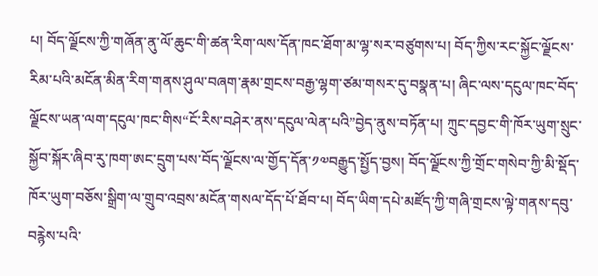པ། བོད་ལྗོངས་ཀྱི་གཞོན་ནུ་ལོ་ཆུང་གི་ཚན་རིག་ལས་དོན་ཁང་ཐོག་མ་ལྷ་སར་བཙུགས་པ། བོད་ཀྱིས་རང་སྐྱོང་ལྗོངས་རིམ་པའི་མངོན་མིན་རིག་གནས་ཤུལ་བཞག་རྣམ་གྲངས་བརྒྱ་ལྷག་ཙམ་གསར་དུ་བསྣན་པ། ཞིང་ལས་དངུལ་ཁང་བོད་ལྗོངས་ཡན་ལག་དངུལ་ཁང་གིས“ངོ་རིས་བཤེར་ནས་དངུལ་ལེན་པའི”བྱེད་ནུས་བཏོན་པ། ཀྲུང་དབྱང་གི་ཁོར་ཡུག་སྲུང་སྐྱོབ་སྐོར་ཞིབ་རུ་ཁག་ཨང་དྲུག་པས་བོད་ལྗོངས་ལ་གྱོད་དོན་༡༧བརྒྱུད་སྤྱོད་བྱས། བོད་ལྗོངས་ཀྱི་གྲོང་གསེབ་ཀྱི་མི་སྡོད་ཁོར་ཡུག་བཅོས་སྒྲིག་ལ་གྲུབ་འབྲས་མངོན་གསལ་དོད་པོ་ཐོབ་པ། བོད་ཡིག་དཔེ་མཛོད་ཀྱི་གཞི་གྲངས་ལྟེ་གནས་དབུ་བརྙེས་པའི་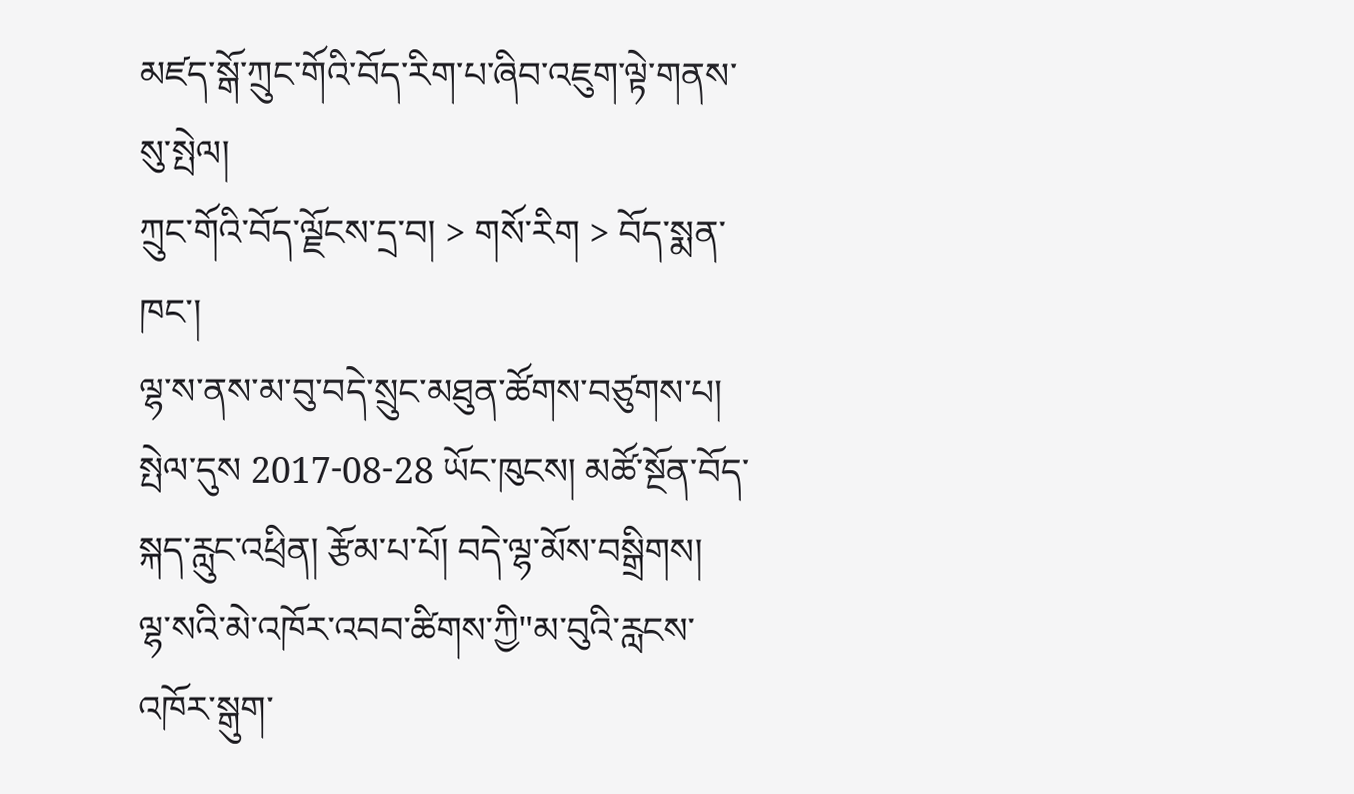མཛད་སྒོ་ཀྲུང་གོའི་བོད་རིག་པ་ཞིབ་འཇུག་ལྟེ་གནས་སུ་སྤེལ།
ཀྲུང་གོའི་བོད་ལྗོངས་དྲ་བ། > གསོ་རིག > བོད་སྨན་ཁང་།
ལྷ་ས་ནས་མ་བུ་བདེ་སྲུང་མཐུན་ཚོགས་བཙུགས་པ།
སྤེལ་དུས 2017-08-28 ཡོང་ཁུངས། མཚོ་སྔོན་བོད་སྐད་རླུང་འཕྲིན། རྩོམ་པ་པོ། བདེ་ལྷ་མོས་བསྒྲིགས།
ལྷ་སའི་མེ་འཁོར་འབབ་ཚིགས་ཀྱི"མ་བུའི་རླངས་འཁོར་སྒུག་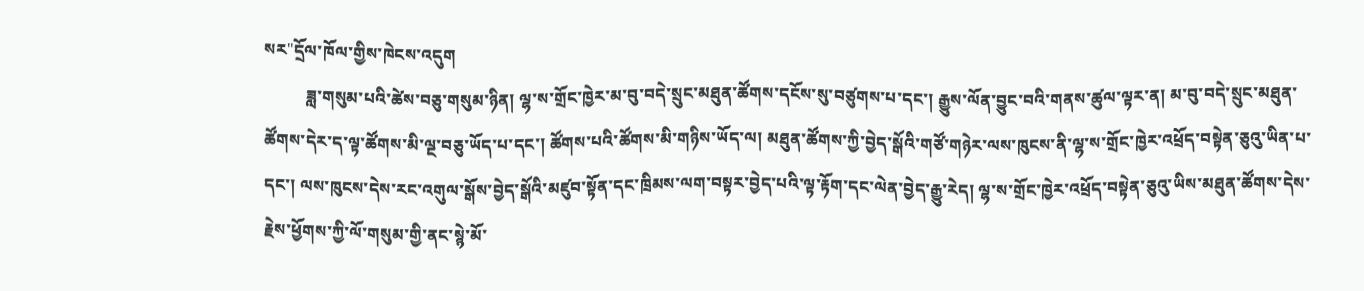སར"དྲོལ་ཁོལ་གྱིས་ཁེངས་འདུག
          ཟླ་གསུམ་པའི་ཚེས་བཅུ་གསུམ་ཉིན། ལྷ་ས་གྲོང་ཁྱེར་མ་བུ་བདེ་སྲུང་མཐུན་ཚོགས་དངོས་སུ་བཙུགས་པ་དང་། རྒྱུས་ལོན་བྱུང་བའི་གནས་ཚུལ་ལྟར་ན། མ་བུ་བདེ་སྲུང་མཐུན་ཚོགས་དེར་ད་ལྟ་ཚོགས་མི་ལྔ་བཅུ་ཡོད་པ་དང་། ཚོགས་པའི་ཚོགས་མི་གཉིས་ཡོད་ལ། མཐུན་ཚོགས་ཀྱི་བྱེད་སྒོའི་གཙོ་གཉེར་ལས་ཁུངས་ནི་ལྷ་ས་གྲོང་ཁྱེར་འཕྲོད་བསྟེན་ཅུའུ་ཡིན་པ་དང་། ལས་ཁུངས་དེས་རང་འགུལ་སྒོས་བྱེད་སྒོའི་མཛུབ་སྟོན་དང་ཁྲིམས་ལག་བསྟར་བྱེད་པའི་ལྟ་རྟོག་དང་ལེན་བྱེད་རྒྱུ་རེད། ལྷ་ས་གྲོང་ཁྱེར་འཕྲོད་བསྟེན་ཅུའུ་ཡིས་མཐུན་ཚོགས་དེས་རྗེས་ཕྱོགས་ཀྱི་ལོ་གསུམ་གྱི་ནང་སྙེ་མོ་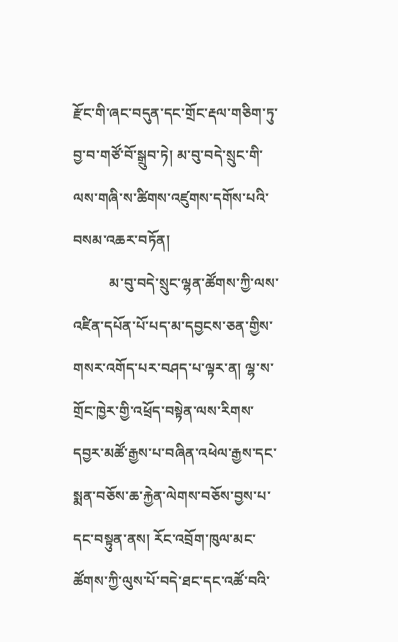རྫོང་གི་ཞང་བདུན་དང་གྲོང་རྡལ་གཅིག་ཏུ་བྱ་བ་གཙོ་བོ་སྒྲུབ་ཏེ། མ་བུ་བདེ་སྲུང་གི་ལས་གཞི་ས་ཚིགས་འཛུགས་དགོས་པའི་བསམ་འཆར་བཏོན།
          མ་བུ་བདེ་སྲུང་ལྷན་ཚོགས་ཀྱི་ལས་འཛིན་དཔོན་པོ་པད་མ་དབྱངས་ཅན་གྱིས་གསར་འགོད་པར་བཤད་པ་ལྟར་ན། ལྷ་ས་གྲོང་ཁྱེར་གྱི་འཕྲོད་བསྟེན་ལས་རིགས་དབྱར་མཚོ་རྒྱས་པ་བཞིན་འཕེལ་རྒྱས་དང་སྨན་བཅོས་ཆ་རྐྱེན་ལེགས་བཅོས་བྱས་པ་དང་བསྟུན་ནས། རོང་འབྲོག་ཁུལ་མང་ཚོགས་ཀྱི་ལུས་པོ་བདེ་ཐང་དང་འཚོ་བའི་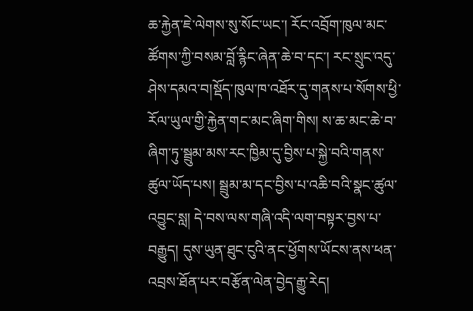ཆ་རྐྱེན་ཇེ་ལེགས་སུ་སོང་ཡང་། རོང་འབྲོག་ཁུལ་མང་ཚོགས་ཀྱི་བསམ་བློ་རྙིང་ཞེན་ཆེ་བ་དང་། རང་སྲུང་འདུ་ཤེས་དམའ་བ།སྡོད་ཁུལ་ཁ་འཐོར་དུ་གནས་པ་སོགས་ཕྱི་རོལ་ཡུལ་གྱི་རྐྱེན་གང་མང་ཞིག་གིས། ས་ཆ་མང་ཆེ་བ་ཞིག་ཏུ་སྦྲུམ་མས་རང་ཁྱིམ་དུ་བྱིས་པ་སྐྱེ་བའི་གནས་ཚུལ་ཡོད་པས། སྦྲུམ་མ་དང་བྱིས་པ་འཆི་བའི་སྣང་ཚུལ་འབྱུང་སླ། དེ་བས་ལས་གཞི་འདི་ལག་བསྟར་བྱས་པ་བརྒྱུད། དུས་ཡུན་ཐུང་ངུའི་ནང་ཕྱོགས་ཡོངས་ནས་ཕན་འབྲས་ཐོན་པར་བརྩོན་ལེན་བྱེད་རྒྱུ་རེད།